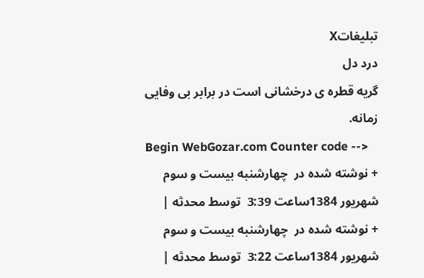تبليغاتX
درد دل
گریه قطره ی درخشانی است در برابر بی وفایی زمانه.
Begin WebGozar.com Counter code -->
+ نوشته شده در  چهارشنبه بیست و سوم شهریور 1384ساعت 3:39  توسط محدثه |
+ نوشته شده در  چهارشنبه بیست و سوم شهریور 1384ساعت 3:22  توسط محدثه |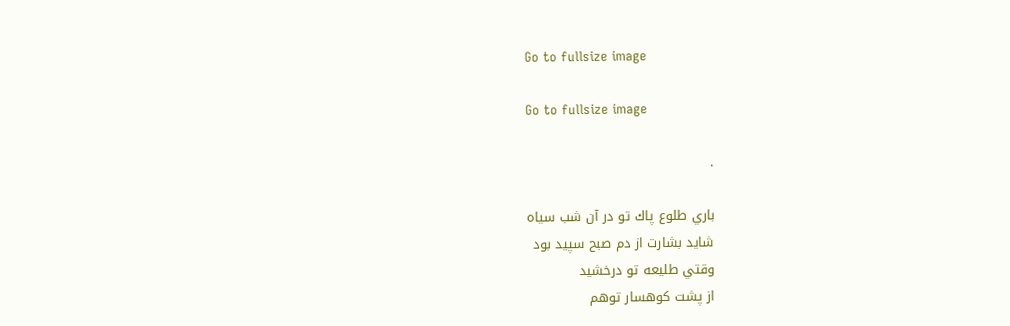Go to fullsize image

Go to fullsize image

.

باري طلوع پاك تو در آن شب سياه
شايد بشارت از دم صبح سپيد بود
وقتي طليعه تو درخشيد
از پشت كوهسار توهم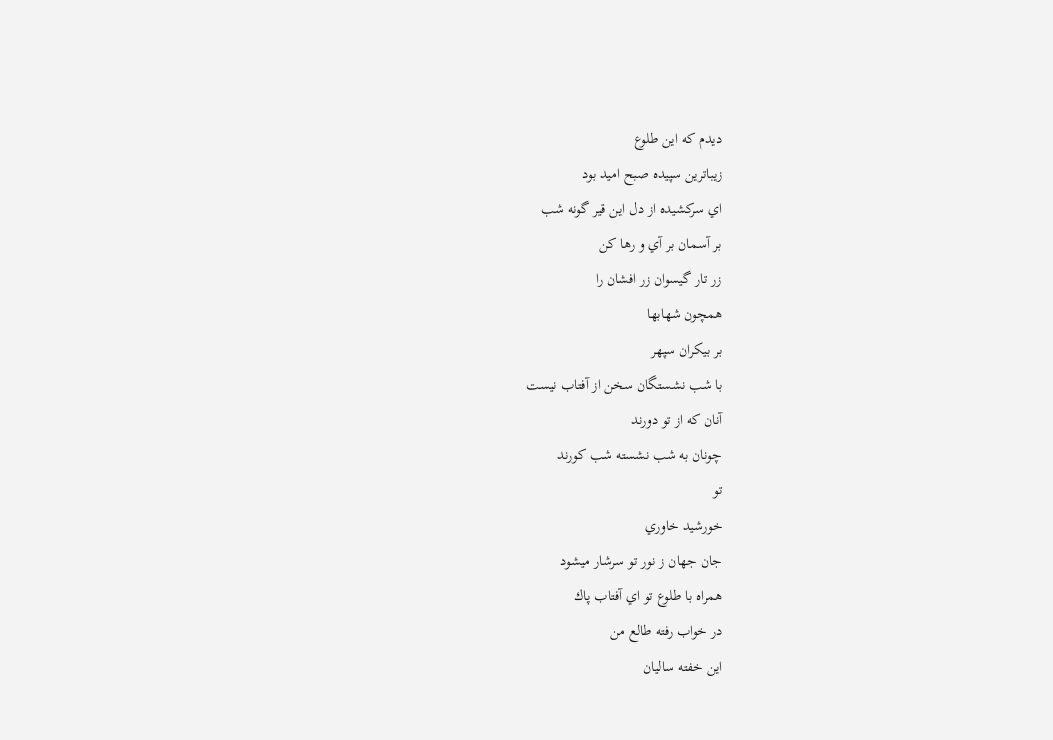ديدم كه اين طلوع
زيباترين سپيده صبح اميد بود
اي سركشيده از دل اين قير گونه شب
بر آسمان بر آي و رها كن
زر تار گيسوان زر افشان را
همچون شهابها
بر بيكران سپهر
با شب نشستگان سخن از آفتاب نيست
آنان كه از تو دورند
چونان به شب نشسته شب كورند
تو
خورشيد خاوري
جان جهان ز نور تو سرشار ميشود
همراه با طلوع تو اي آفتاب پاك
در خواب رفته طالع من
اين خفته ساليان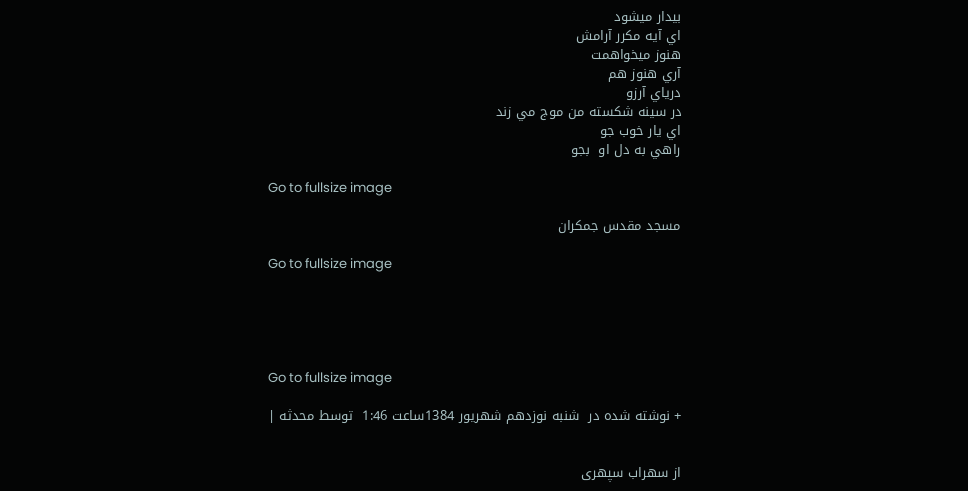بيدار ميشود
اي آيه مكرر آرامش
هنوز ميخواهمت
آري هنوز هم
درياي آرزو
در سينه شكسته من موج مي زند
اي يار خوب جو
راهي به دل او  بجو

Go to fullsize image

مسجد مقدس جمکران

Go to fullsize image





Go to fullsize image

+ نوشته شده در  شنبه نوزدهم شهریور 1384ساعت 1:46  توسط محدثه |


از سهراب سپهری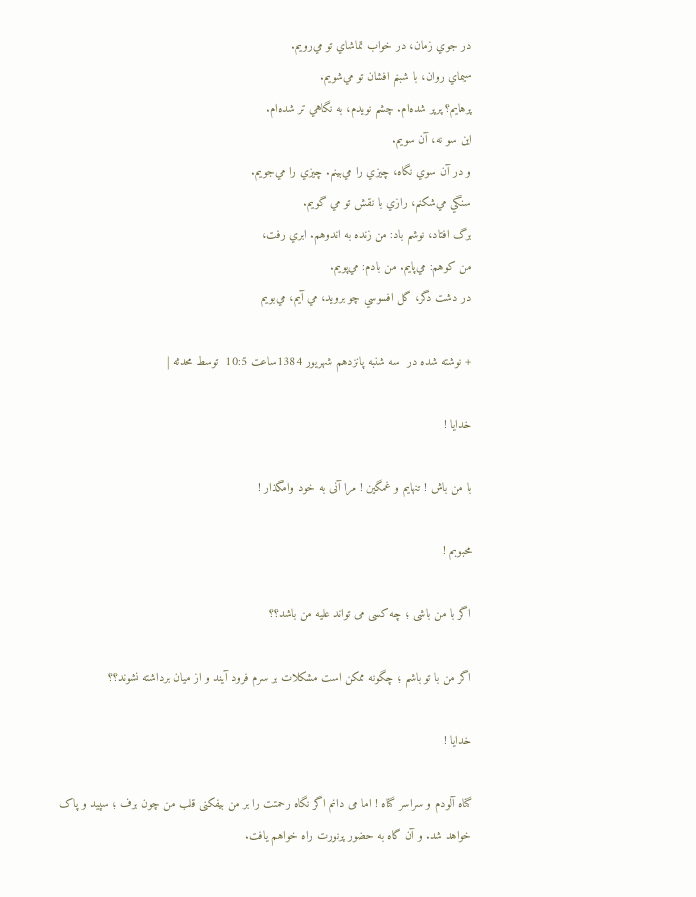در جوي زمان، در خواب تماشاي تو مي‌رويم.
سيماي روان، با شبنم افشان تو مي‌شويم.
پرهايم؟ پرپر شده‌ام. چشم نويدم، به نگاهي تر شده‌ام.
اين سو نه، آن سويم.
و در آن سوي نگاه، چيزي را مي‌بينم. چيزي را مي‌جويم.
سنگي مي‌شكنم، رازي با نقش تو مي گويم.
برگ افتاد، نوشم باد: من زنده به اندوهم. ابري رفت،
من كوهم: مي‌پايم. من بادم: مي‌پويم.
در دشت دگر، گل افسوسي چو برويد، مي آيم، مي‌بويم

+ نوشته شده در  سه شنبه پانزدهم شهریور 1384ساعت 10:5  توسط محدثه |

خدایا !

با من باش ! تنهایم و غمگین ! مرا آنی به خود وامگذار !

محبوبم !

اگر با من باشی ؛ چه کسی می تواند علیه من باشد؟؟

اگر من با تو باشم ؛ چگونه ممکن است مشکلات بر سرم فرود آیند و از میان برداشته نشوند؟؟

خدایا !

گناه آلودم و سراسر گناه ! اما می دانم اگر نگاه رحمتت را بر من بیفکنی قلب من چون برف ؛ سپید و پاک خواهد شد. و آن گاه به حضور پرنورت راه خواهم یافت.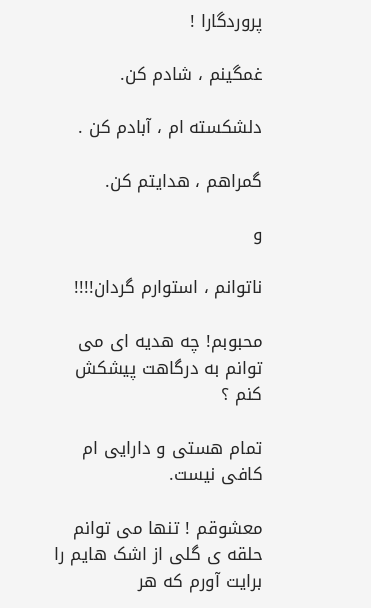پروردگارا !

غمگینم ، شادم کن.

دلشکسته ام ، آبادم کن .

گمراهم ، هدایتم کن.

و

ناتوانم ، استوارم گردان!!!!

محبوبم! چه هدیه ای می توانم به درگاهت پیشکش کنم ؟

تمام هستی و دارایی ام کافی نیست.

معشوقم ! تنها می توانم حلقه ی گلی از اشک هایم را برایت آورم که هر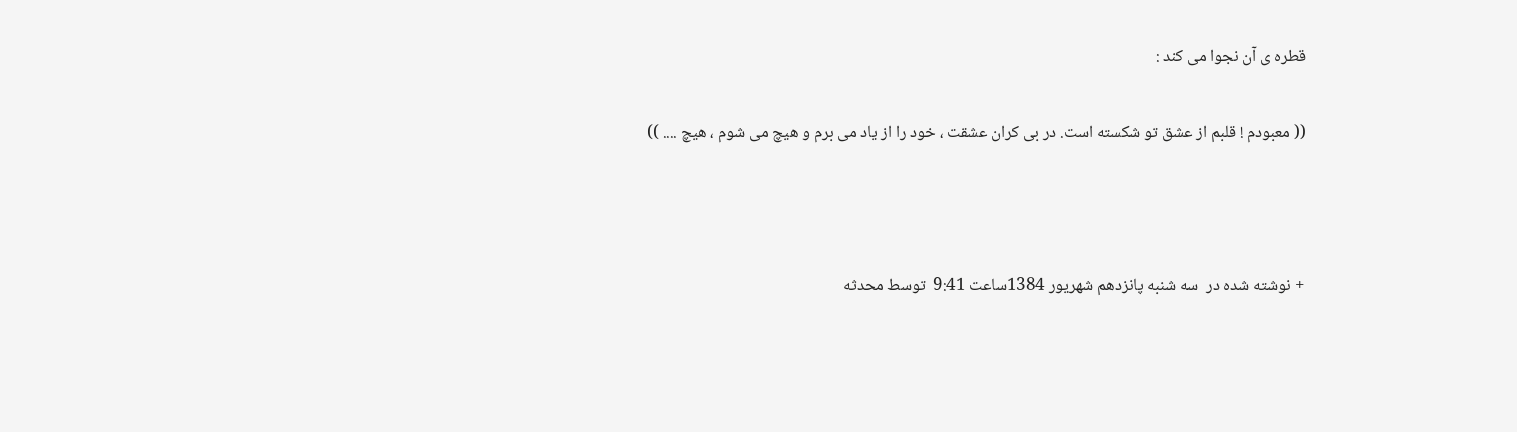قطره ی آن نجوا می کند :

(( معبودم ! قلبم از عشق تو شکسته است. در بی کران عشقت ، خود را از یاد می برم و هیچ می شوم ، هیچ .... ))



+ نوشته شده در  سه شنبه پانزدهم شهریور 1384ساعت 9:41  توسط محدثه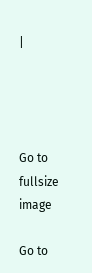|




Go to fullsize image

Go to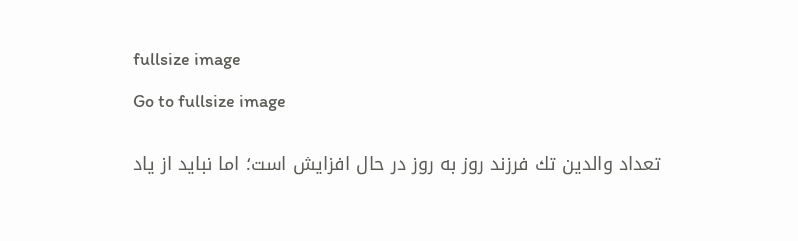fullsize image

Go to fullsize image


تعداد والدين تك فرزند روز به روز در حال افزايش است؛ اما نبايد از ياد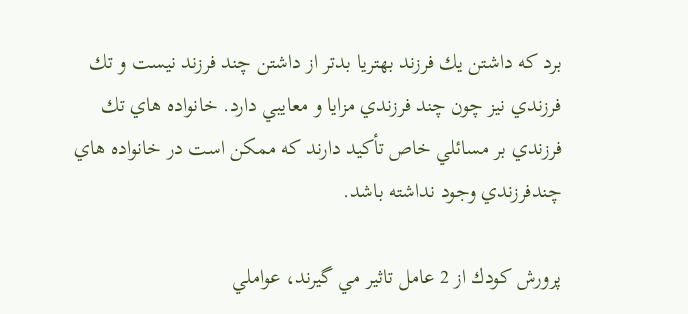برد كه داشتن يك فرزند بهتريا بدتر از داشتن چند فرزند نيست و تك فرزندي نيز چون چند فرزندي مزايا و معايبي دارد. خانواده هاي تك فرزندي بر مسائلي خاص تأكيد دارند كه ممكن است در خانواده هاي چندفرزندي وجود نداشته باشد.

پرورش كودك از 2 عامل تاثير مي گيرند، عواملي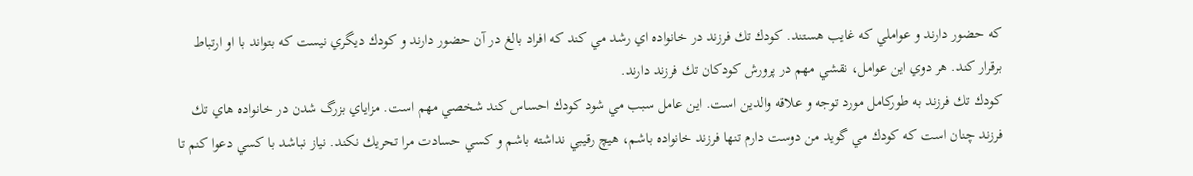كه حضور دارند و عواملي كه غايب هستند. كودك تك فرزند در خانواده اي رشد مي كند كه افراد بالغ در آن حضور دارند و كودك ديگري نيست كه بتواند با او ارتباط برقرار كند. هر دوي اين عوامل، نقشي مهم در پرورش كودكان تك فرزند دارند.
كودك تك فرزند به طوركامل مورد توجه و علاقه والدين است. اين عامل سبب مي شود كودك احساس كند شخصي مهم است. مزاياي بزرگ شدن در خانواده هاي تك فرزند چنان است كه كودك مي گويد من دوست دارم تنها فرزند خانواده باشم، هيچ رقيبي نداشته باشم و كسي حسادت مرا تحريك نكند. نياز نباشد با كسي دعوا كنم تا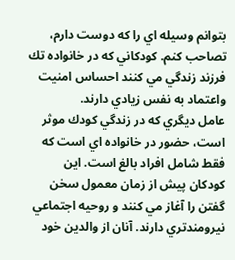بتوانم وسيله اي را كه دوست دارم، تصاحب كنم. كودكاني كه در خانواده تك فرزند زندگي مي كنند احساس امنيت واعتماد به نفس زيادي دارند.
عامل ديگري كه در زندگي كودك موثر است، حضور در خانواده اي است كه فقط شامل افراد بالغ است. اين كودكان پيش از زمان معمول سخن گفتن را آغاز مي كنند و روحيه اجتماعي نيرومندتري دارند. آنان از والدين خود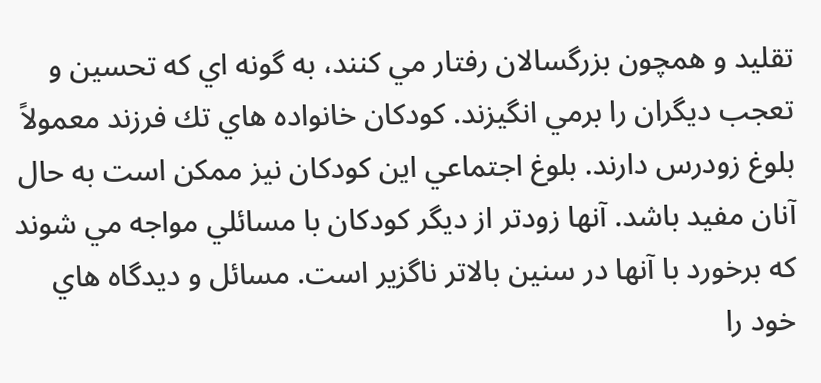تقليد و همچون بزرگسالان رفتار مي كنند، به گونه اي كه تحسين و تعجب ديگران را برمي انگيزند. كودكان خانواده هاي تك فرزند معمولاً بلوغ زودرس دارند. بلوغ اجتماعي اين كودكان نيز ممكن است به حال آنان مفيد باشد. آنها زودتر از ديگر كودكان با مسائلي مواجه مي شوند كه برخورد با آنها در سنين بالاتر ناگزير است. مسائل و ديدگاه هاي خود را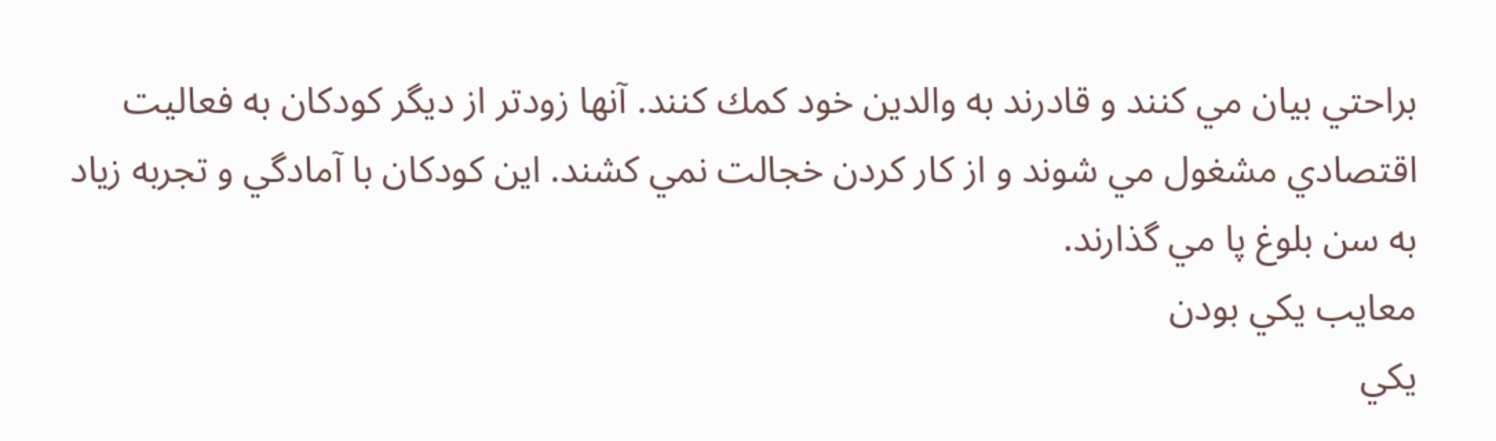براحتي بيان مي كنند و قادرند به والدين خود كمك كنند. آنها زودتر از ديگر كودكان به فعاليت اقتصادي مشغول مي شوند و از كار كردن خجالت نمي كشند. اين كودكان با آمادگي و تجربه زياد به سن بلوغ پا مي گذارند.
معايب يكي بودن
يكي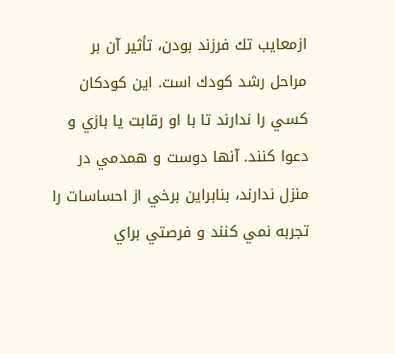ازمعايب تك فرزند بودن، تأثير آن بر مراحل رشد كودك است. اين كودكان كسي را ندارند تا با او رقابت يا بازي و دعوا كنند. آنها دوست و همدمي در منزل ندارند، بنابراين برخي از احساسات را تجربه نمي كنند و فرصتي براي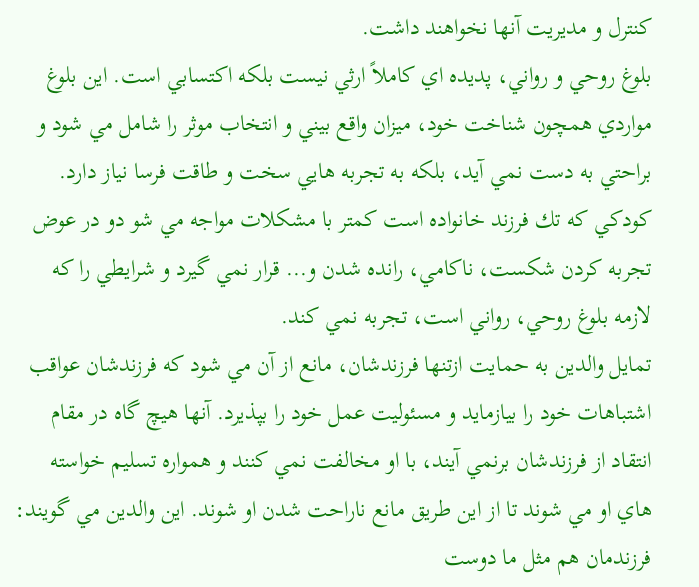كنترل و مديريت آنها نخواهند داشت.
بلوغ روحي و رواني، پديده اي كاملاً ارثي نيست بلكه اكتسابي است. اين بلوغ مواردي همچون شناخت خود، ميزان واقع بيني و انتخاب موثر را شامل مي شود و براحتي به دست نمي آيد، بلكه به تجربه هايي سخت و طاقت فرسا نياز دارد. كودكي كه تك فرزند خانواده است كمتر با مشكلات مواجه مي شو دو در عوض تجربه كردن شكست، ناكامي، رانده شدن و... قرار نمي گيرد و شرايطي را كه لازمه بلوغ روحي، رواني است، تجربه نمي كند.
تمايل والدين به حمايت ازتنها فرزندشان، مانع از آن مي شود كه فرزندشان عواقب اشتباهات خود را بيازمايد و مسئوليت عمل خود را بپذيرد. آنها هيچ گاه در مقام انتقاد از فرزندشان برنمي آيند، با او مخالفت نمي كنند و همواره تسليم خواسته هاي او مي شوند تا از اين طريق مانع ناراحت شدن او شوند. اين والدين مي گويند: فرزندمان هم مثل ما دوست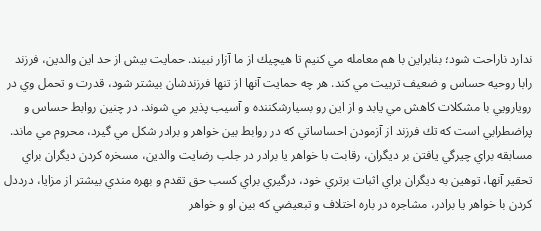ندارد ناراحت شود؛ بنابراين با هم معامله مي كنيم تا هيچيك از ما آزار نبيند. حمايت بيش از حد اين والدين، فرزند رابا روحيه حساس و ضعيف تربيت مي كند. هر چه حمايت آنها از تنها فرزندشان بيشتر شود، قدرت و تحمل وي در رويارويي با مشكلات كاهش مي يابد و از اين رو بسيارشكننده و آسيب پذير مي شوند. در چنين روابط حساس و پراضطرابي است كه تك فرزند از آزمودن احساساتي كه در روابط بين خواهر و برادر شكل مي گيرد، محروم مي ماند.
مسابقه براي چيرگي يافتن بر ديگران، رقابت با خواهر يا برادر در جلب رضايت والدين، مسخره كردن ديگران براي تحقير آنها، توهين به ديگران براي اثبات برتري خود، درگيري براي كسب حق تقدم و بهره مندي بيشتر از مزايا، درددل كردن با خواهر يا برادر، مشاجره در باره اختلاف و تبعيضي كه بين او و خواهر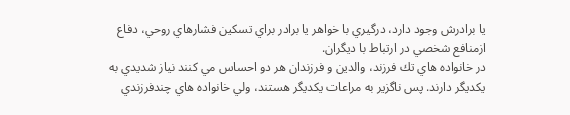يا برادرش وجود دارد، درگيري با خواهر يا برادر براي تسكين فشارهاي روحي، دفاع ازمنافع شخصي در ارتباط با ديگران.
در خانواده هاي تك فرزند، والدين و فرزندان هر دو احساس مي كنند نياز شديدي به يكديگر دارند. پس ناگزير به مراعات يكديگر هستند، ولي خانواده هاي چندفرزندي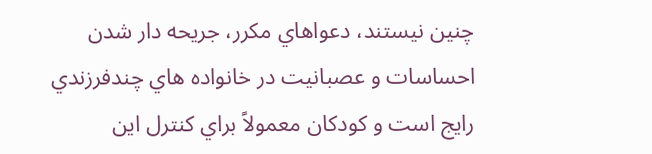چنين نيستند، دعواهاي مكرر، جريحه دار شدن احساسات و عصبانيت در خانواده هاي چندفرزندي رايج است و كودكان معمولاً براي كنترل اين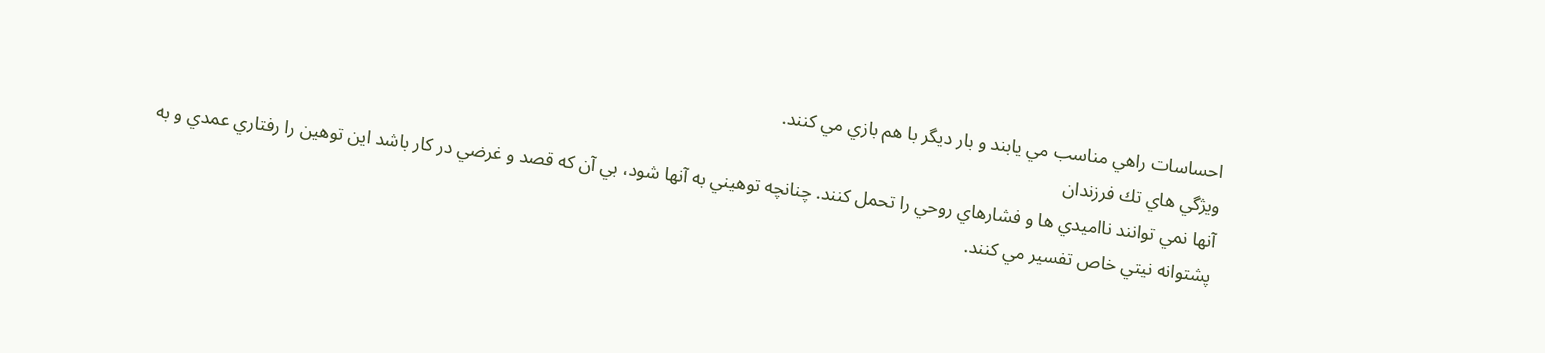احساسات راهي مناسب مي يابند و بار ديگر با هم بازي مي كنند.
ويژگي هاي تك فرزندان
آنها نمي توانند نااميدي ها و فشارهاي روحي را تحمل كنند. چنانچه توهيني به آنها شود، بي آن كه قصد و غرضي در كار باشد اين توهين را رفتاري عمدي و به پشتوانه نيتي خاص تفسير مي كنند.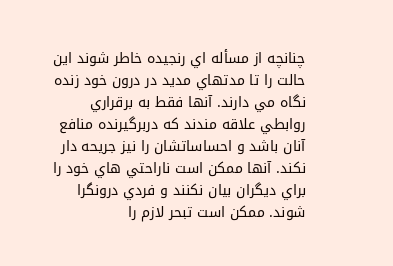چنانچه از مسأله اي رنجيده خاطر شوند اين حالت را تا مدتهاي مديد در درون خود زنده نگاه مي دارند. آنها فقط به برقراري روابطي علاقه مندند كه دربرگيرنده منافع آنان باشد و احساساتشان را نيز جريحه دار نكند. آنها ممكن است ناراحتي هاي خود را براي ديگران بيان نكنند و فردي درونگرا شوند. ممكن است تبحر لازم را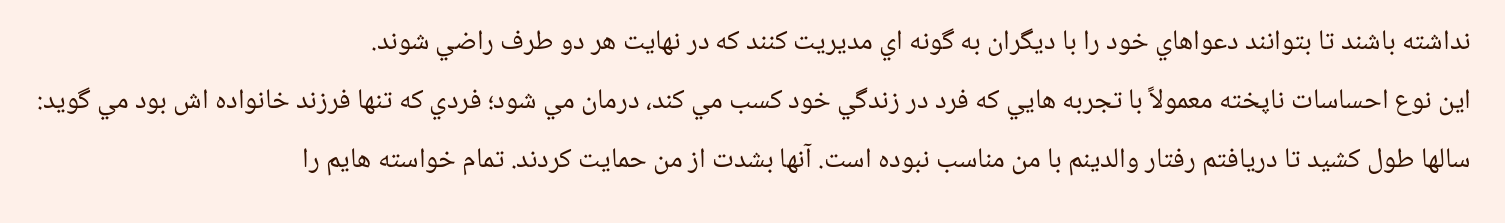نداشته باشند تا بتوانند دعواهاي خود را با ديگران به گونه اي مديريت كنند كه در نهايت هر دو طرف راضي شوند.
اين نوع احساسات ناپخته معمولاً با تجربه هايي كه فرد در زندگي خود كسب مي كند، درمان مي شود؛ فردي كه تنها فرزند خانواده اش بود مي گويد: سالها طول كشيد تا دريافتم رفتار والدينم با من مناسب نبوده است. آنها بشدت از من حمايت كردند. تمام خواسته هايم را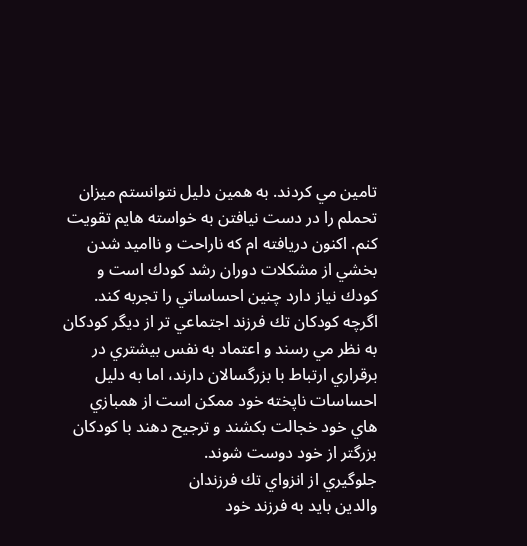تامين مي كردند. به همين دليل نتوانستم ميزان تحملم را در دست نيافتن به خواسته هايم تقويت كنم. اكنون دريافته ام كه ناراحت و نااميد شدن بخشي از مشكلات دوران رشد كودك است و كودك نياز دارد چنين احساساتي را تجربه كند.
اگرچه كودكان تك فرزند اجتماعي تر از ديگر كودكان به نظر مي رسند و اعتماد به نفس بيشتري در برقراري ارتباط با بزرگسالان دارند، اما به دليل احساسات ناپخته خود ممكن است از همبازي هاي خود خجالت بكشند و ترجيح دهند با كودكان بزرگتر از خود دوست شوند.
جلوگيري از انزواي تك فرزندان
والدين بايد به فرزند خود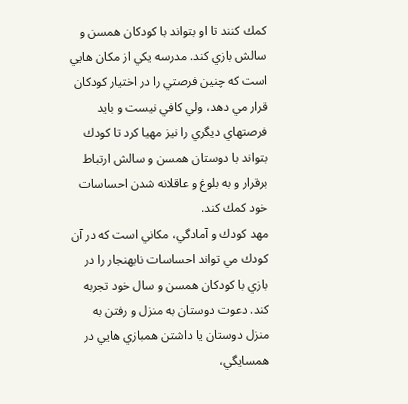كمك كنند تا او بتواند با كودكان همسن و سالش بازي كند. مدرسه يكي از مكان هايي است كه چنين فرصتي را در اختيار كودكان قرار مي دهد، ولي كافي نيست و بايد فرصتهاي ديگري را نيز مهيا كرد تا كودك بتواند با دوستان همسن و سالش ارتباط برقرار و به بلوغ و عاقلانه شدن احساسات خود كمك كند.
مهد كودك و آمادگي، مكاني است كه در آن كودك مي تواند احساسات نابهنجار را در بازي با كودكان همسن و سال خود تجربه كند. دعوت دوستان به منزل و رفتن به منزل دوستان يا داشتن همبازي هايي در همسايگي،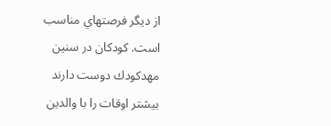از ديگر فرصتهاي مناسب است. كودكان در سنين مهدكودك دوست دارند بيشتر اوقات را با والدين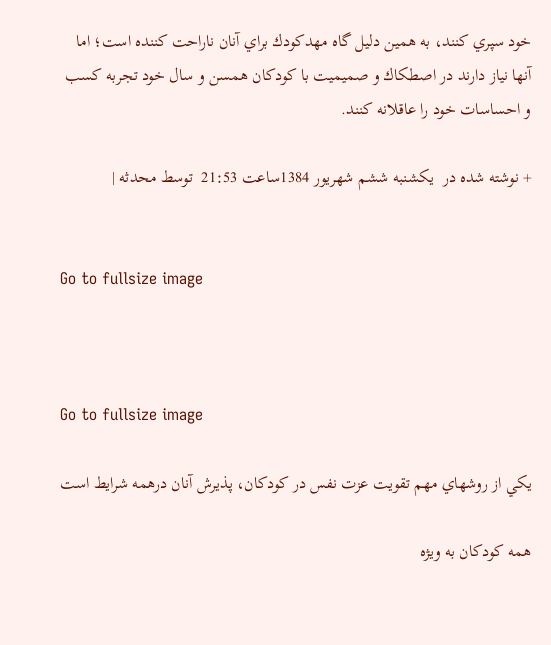خود سپري كنند، به همين دليل گاه مهدكودك براي آنان ناراحت كننده است؛ اما آنها نياز دارند در اصطكاك و صميميت با كودكان همسن و سال خود تجربه كسب و احساسات خود را عاقلانه كنند.

+ نوشته شده در  یکشنبه ششم شهریور 1384ساعت 21:53  توسط محدثه |


Go to fullsize image



Go to fullsize image

يكي از روشهاي مهم تقويت عزت نفس در كودكان، پذيرش آنان درهمه شرايط است

همه كودكان به ويژه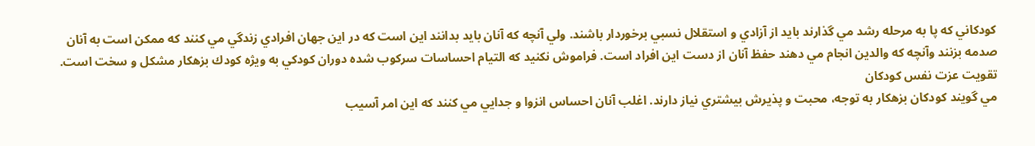كودكاني كه پا به مرحله رشد مي گذارند بايد از آزادي و استقلال نسبي برخوردار باشند. ولي آنچه كه آنان بايد بدانند اين است كه در اين جهان افرادي زندگي مي كنند كه ممكن است به آنان صدمه بزنند وآنچه كه والدين انجام مي دهند حفظ آنان از دست اين افراد است. فراموش نكنيد كه التيام احساسات سركوب شده دوران كودكي به ويژه كودك بزهكار مشكل و سخت است.
تقويت عزت نفس كودكان
مي گويند كودكان بزهكار به توجه، محبت و پذيرش بيشتري نياز دارند. اغلب آنان احساس انزوا و جدايي مي كنند كه اين امر آسيب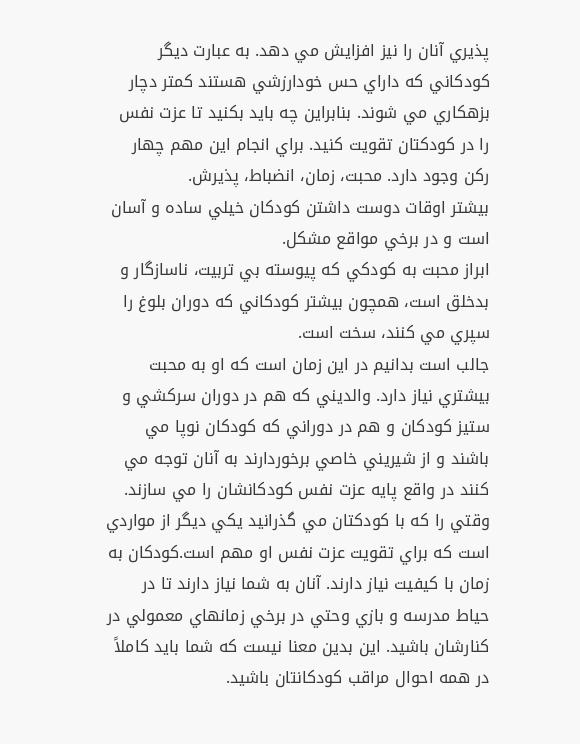پذيري آنان را نيز افزايش مي دهد. به عبارت ديگر كودكاني كه داراي حس خودارزشي هستند كمتر دچار بزهكاري مي شوند. بنابراين چه بايد بكنيد تا عزت نفس را در كودكتان تقويت كنيد. براي انجام اين مهم چهار ركن وجود دارد. محبت، زمان، انضباط، پذيرش.
بيشتر اوقات دوست داشتن كودكان خيلي ساده و آسان است و در برخي مواقع مشكل.
ابراز محبت به كودكي كه پيوسته بي تربيت، ناسازگار و بدخلق است، همچون بيشتر كودكاني كه دوران بلوغ را سپري مي كنند، سخت است.
جالب است بدانيم در اين زمان است كه او به محبت بيشتري نياز دارد. والديني كه هم در دوران سركشي و ستيز كودكان و هم در دوراني كه كودكان نوپا مي باشند و از شيريني خاصي برخوردارند به آنان توجه مي كنند در واقع پايه عزت نفس كودكانشان را مي سازند.
وقتي را كه با كودكتان مي گذرانيد يكي ديگر از مواردي است كه براي تقويت عزت نفس او مهم است.كودكان به زمان با كيفيت نياز دارند. آنان به شما نياز دارند تا در حياط مدرسه و بازي وحتي در برخي زمانهاي معمولي در كنارشان باشيد. اين بدين معنا نيست كه شما بايد كاملاً در همه احوال مراقب كودكانتان باشيد.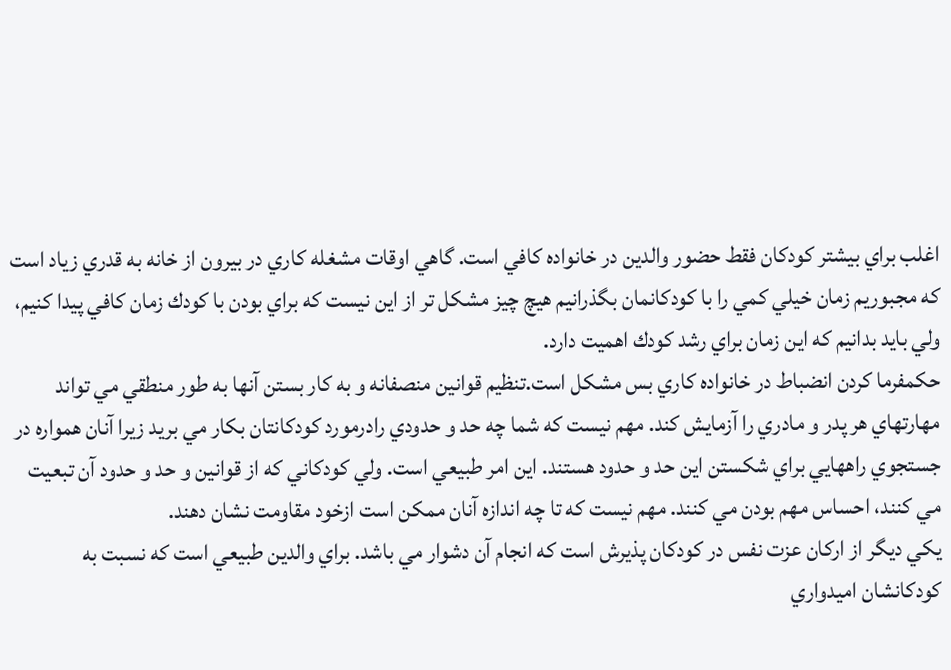اغلب براي بيشتر كودكان فقط حضور والدين در خانواده كافي است. گاهي اوقات مشغله كاري در بيرون از خانه به قدري زياد است كه مجبوريم زمان خيلي كمي را با كودكانمان بگذرانيم هيچ چيز مشكل تر از اين نيست كه براي بودن با كودك زمان كافي پيدا كنيم، ولي بايد بدانيم كه اين زمان براي رشد كودك اهميت دارد.
حكمفرما كردن انضباط در خانواده كاري بس مشكل است.تنظيم قوانين منصفانه و به كار بستن آنها به طور منطقي مي تواند مهارتهاي هر پدر و مادري را آزمايش كند. مهم نيست كه شما چه حد و حدودي رادرمورد كودكانتان بكار مي بريد زيرا آنان همواره در جستجوي راههايي براي شكستن اين حد و حدود هستند. اين امر طبيعي است. ولي كودكاني كه از قوانين و حد و حدود آن تبعيت مي كنند، احساس مهم بودن مي كنند. مهم نيست كه تا چه اندازه آنان ممكن است ازخود مقاومت نشان دهند.
يكي ديگر از اركان عزت نفس در كودكان پذيرش است كه انجام آن دشوار مي باشد. براي والدين طبيعي است كه نسبت به كودكانشان اميدواري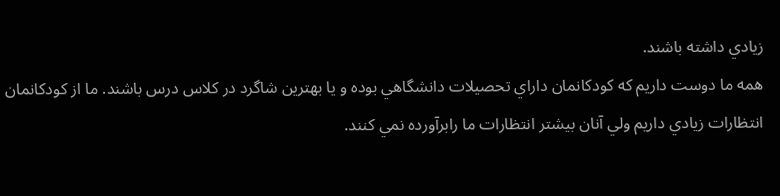زيادي داشته باشند.
همه ما دوست داريم كه كودكانمان داراي تحصيلات دانشگاهي بوده و يا بهترين شاگرد در كلاس درس باشند. ما از كودكانمان انتظارات زيادي داريم ولي آنان بيشتر انتظارات ما رابرآورده نمي كنند.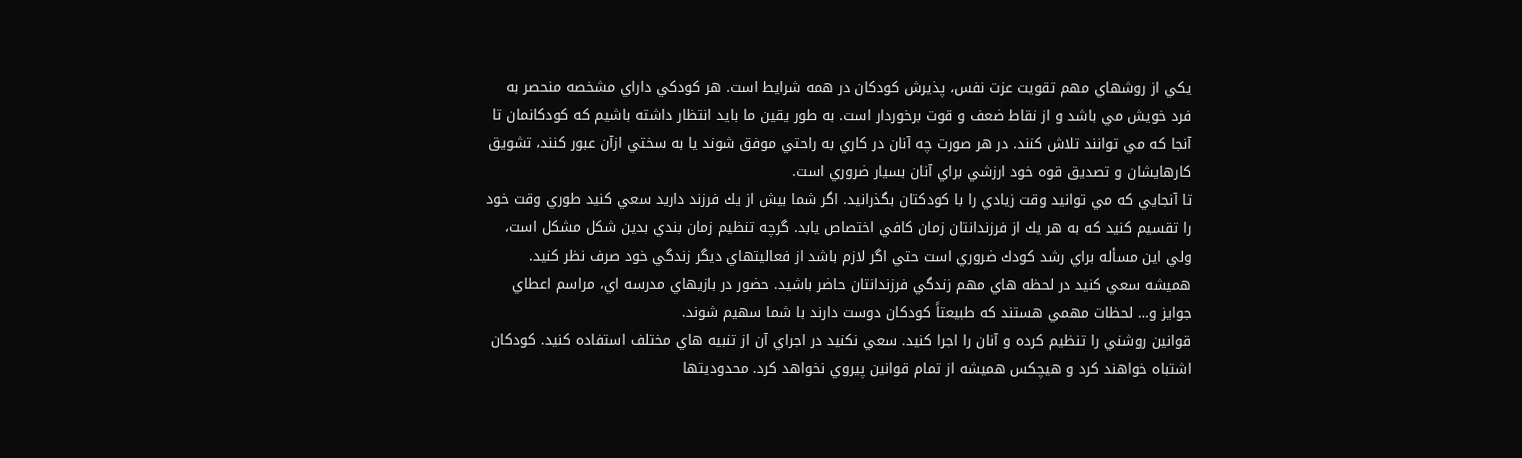يكي از روشهاي مهم تقويت عزت نفس، پذيرش كودكان در همه شرايط است. هر كودكي داراي مشخصه منحصر به فرد خويش مي باشد و از نقاط ضعف و قوت برخوردار است. به طور يقين ما بايد انتظار داشته باشيم كه كودكانمان تا آنجا كه مي توانند تلاش كنند. در هر صورت چه آنان در كاري به راحتي موفق شوند يا به سختي ازآن عبور كنند، تشويق كارهايشان و تصديق قوه خود ارزشي براي آنان بسيار ضروري است.
تا آنجايي كه مي توانيد وقت زيادي را با كودكتان بگذرانيد. اگر شما بيش از يك فرزند داريد سعي كنيد طوري وقت خود را تقسيم كنيد كه به هر يك از فرزندانتان زمان كافي اختصاص يابد. گرچه تنظيم زمان بندي بدين شكل مشكل است، ولي اين مسأله براي رشد كودك ضروري است حتي اگر لازم باشد از فعاليتهاي ديگر زندگي خود صرف نظر كنيد.
هميشه سعي كنيد در لحظه هاي مهم زندگي فرزندانتان حاضر باشيد. حضور در بازيهاي مدرسه اي، مراسم اعطاي جوايز و… لحظات مهمي هستند كه طبيعتاً كودكان دوست دارند با شما سهيم شوند.
قوانين روشني را تنظيم كرده و آنان را اجرا كنيد. سعي نكنيد در اجراي آن از تنبيه هاي مختلف استفاده كنيد. كودكان اشتباه خواهند كرد و هيچكس هميشه از تمام قوانين پيروي نخواهد كرد. محدوديتها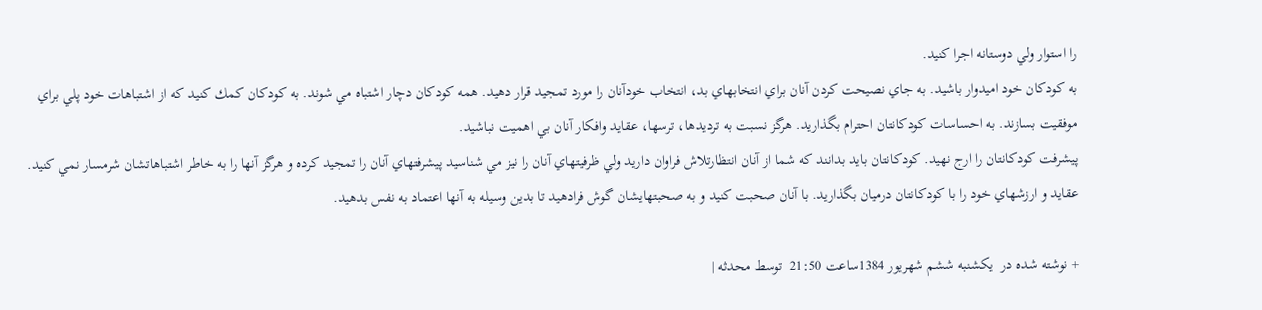را استوار ولي دوستانه اجرا كنيد.
به كودكان خود اميدوار باشيد. به جاي نصيحت كردن آنان براي انتخابهاي بد، انتخاب خودآنان را مورد تمجيد قرار دهيد. همه كودكان دچار اشتباه مي شوند. به كودكان كمك كنيد كه از اشتباهات خود پلي براي موفقيت بسازند. به احساسات كودكانتان احترام بگذاريد. هرگز نسبت به ترديدها، ترسها، عقايد وافكار آنان بي اهميت نباشيد.
پيشرفت كودكانتان را ارج نهيد. كودكانتان بايد بدانند كه شما از آنان انتظارتلاش فراوان داريد ولي ظرفيتهاي آنان را نيز مي شناسيد پيشرفتهاي آنان را تمجيد كرده و هرگز آنها را به خاطر اشتباهاتشان شرمسار نمي كنيد.
عقايد و ارزشهاي خود را با كودكانتان درميان بگذاريد. با آنان صحبت كنيد و به صحبتهايشان گوش فرادهيد تا بدين وسيله به آنها اعتماد به نفس بدهيد.

+ نوشته شده در  یکشنبه ششم شهریور 1384ساعت 21:50  توسط محدثه |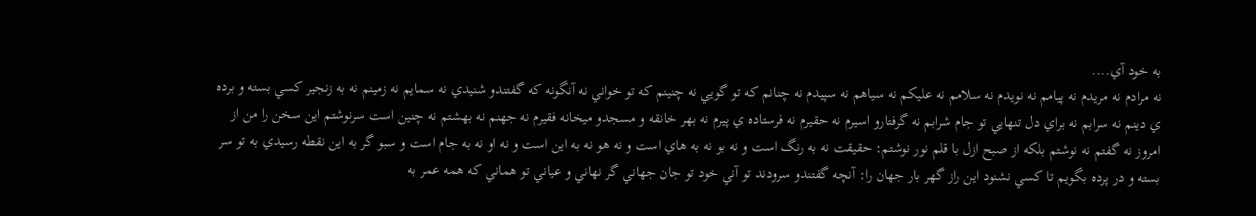به خود آي....
نه مرادم نه مريدم نه پيامم نه نويدم نه سلامم نه عليكم نه سياهم نه سپيدم نه چنانم كه تو گويي نه چنينم كه تو خواني نه آنگونه كه گفتندو شنيدي نه سمايم نه زمينم نه به زنجير كسي بسته و برده ي دينم نه سرابم نه براي دل تنهايي تو جام شرابم نه گرفتارو اسيرم نه حقيرم نه فرستاده ي پيرم نه بهر خانقه و مسجدو ميخانه فقيرم نه جهنم نه بهشتم نه چنين است سرنوشتم اين سخن را من از امروز نه گفتم نه نوشتم بلكه از صبح ازل با قلم نور نوشتم: حقيقت نه به رنگ است و نه بو نه به هاي است و نه هو نه به اين است و نه او نه به جام است و سبو گر به اين نقطه رسيدي به تو سر بسته و در پرده بگويم تا كسي نشنود اين راز گهر بار جهان را: آنچه گفتندو سرودند تو آني خود تو جان جهاني گر نهاني و عياني تو هماني كه همه عمر به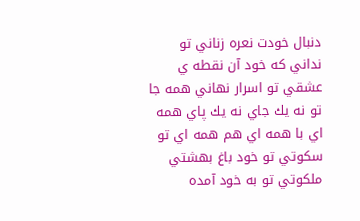دنبال خودت نعره زناني تو نداني كه خود آن نقطه ي عشقي تو اسرار نهاني همه جا تو نه يك جاي نه يك پاي همه اي با همه اي هم همه اي تو سكوتي تو خود باغ بهشتي ملكوتي تو به خود آمده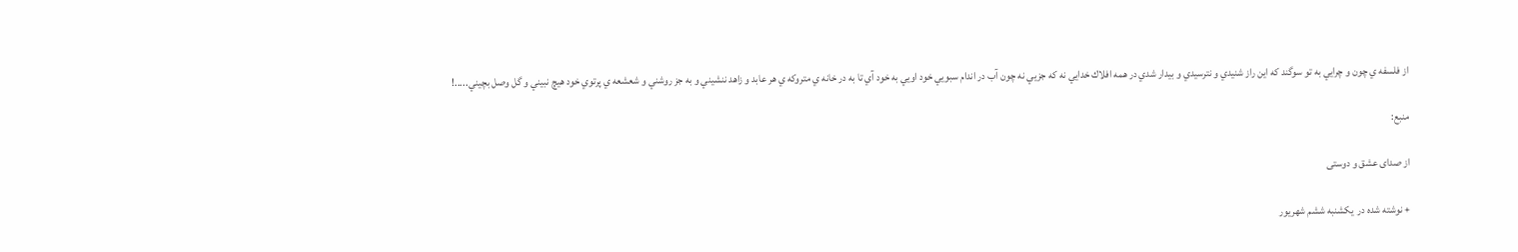از فلسفه ي چون و چرايي به تو سوگند كه اين راز شنيدي و نترسيدي و بيدار شدي در همه افلاك خدايي نه كه جزيي نه چون آب در اندام سبويي خود اويي به خود آي تا به در خانه ي متروكه ي هر عابد و زاهد ننشيني و به جز روشني و شعشعه ي پرتوي خود هيچ نبيني و گل وصل بچيني.....!

منبع:

از صدای عشق و دوستی

+ نوشته شده در  یکشنبه ششم شهریور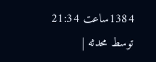1384ساعت 21:34  توسط محدثه |